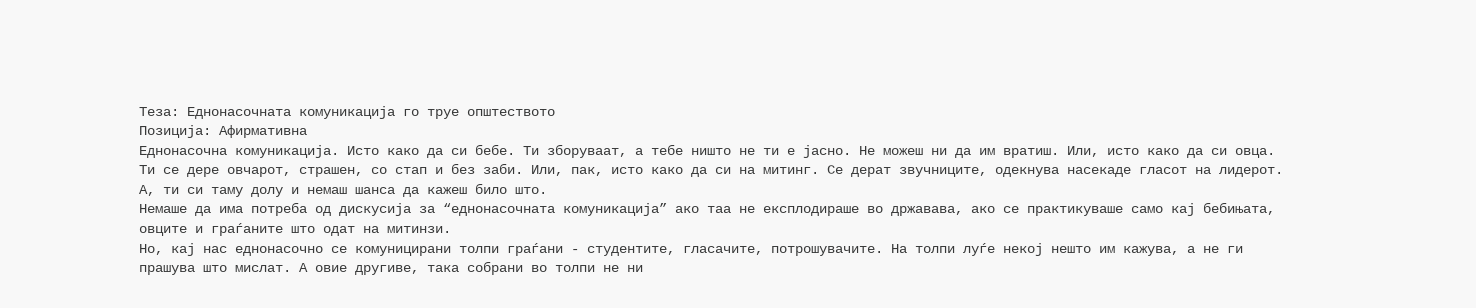Теза: Еднонасочната комуникација го труе општеството
Позиција: Афирмативна
Еднонасочна комуникација. Исто како да си бебе. Ти зборуваат, а тебе ништо не ти е јасно. Не можеш ни да им вратиш. Или, исто како да си овца. Ти се дере овчарот, страшен, со стап и без заби. Или, пак, исто како да си на митинг. Се дерат звучниците, одекнува насекаде гласот на лидерот. А, ти си таму долу и немаш шанса да кажеш било што.
Немаше да има потреба од дискусија за “еднонасочната комуникација” ако таа не експлодираше во државава, ако се практикуваше само кај бебињата, овците и граѓаните што одат на митинзи.
Но, кај нас еднонасочно се комуницирани толпи граѓани - студентите, гласачите, потрошувачите. На толпи луѓе некој нешто им кажува, а не ги прашува што мислат. А овие другиве, така собрани во толпи не ни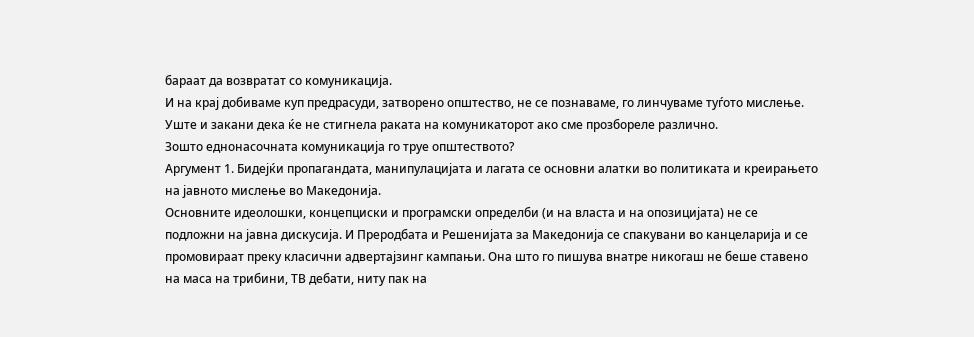бараат да возвратат со комуникација.
И на крај добиваме куп предрасуди, затворено општество, не се познаваме, го линчуваме туѓото мислење. Уште и закани дека ќе не стигнела раката на комуникаторот ако сме прозбореле различно.
Зошто еднонасочната комуникација го труе општеството?
Аргумент 1. Бидејќи пропагандата, манипулацијата и лагата се основни алатки во политиката и креирањето на јавното мислење во Македонија.
Основните идеолошки, концепциски и програмски определби (и на власта и на опозицијата) не се подложни на јавна дискусија. И Преродбата и Решенијата за Македонија се спакувани во канцеларија и се промовираат преку класични адвертајзинг кампањи. Она што го пишува внатре никогаш не беше ставено на маса на трибини, ТВ дебати, ниту пак на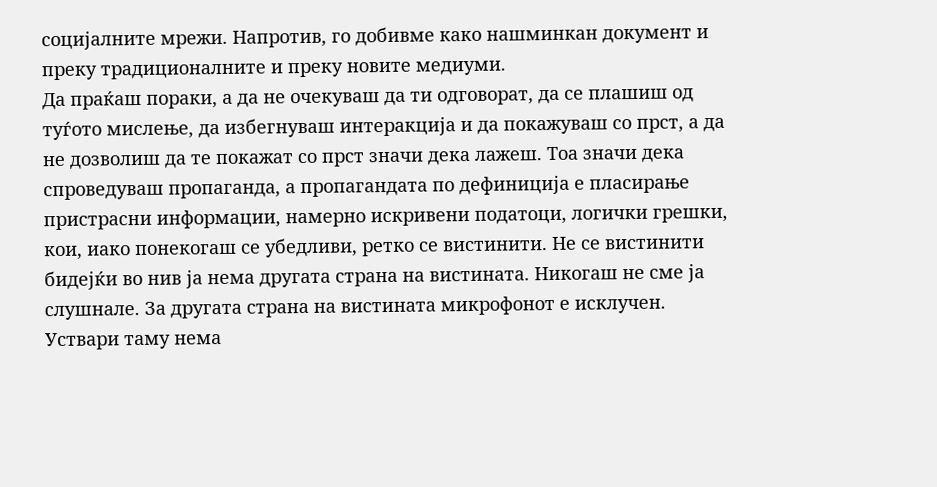социјалните мрежи. Напротив, го добивме како нашминкан документ и преку традиционалните и преку новите медиуми.
Да праќаш пораки, а да не очекуваш да ти одговорат, да се плашиш од туѓото мислење, да избегнуваш интеракција и да покажуваш со прст, а да не дозволиш да те покажат со прст значи дека лажеш. Тоа значи дека спроведуваш пропаганда, а пропагандата по дефиниција е пласирање пристрасни информации, намерно искривени податоци, логички грешки, кои, иако понекогаш се убедливи, ретко се вистинити. Не се вистинити бидејќи во нив ја нема другата страна на вистината. Никогаш не сме ја слушнале. За другата страна на вистината микрофонот е исклучен. Уствари таму нема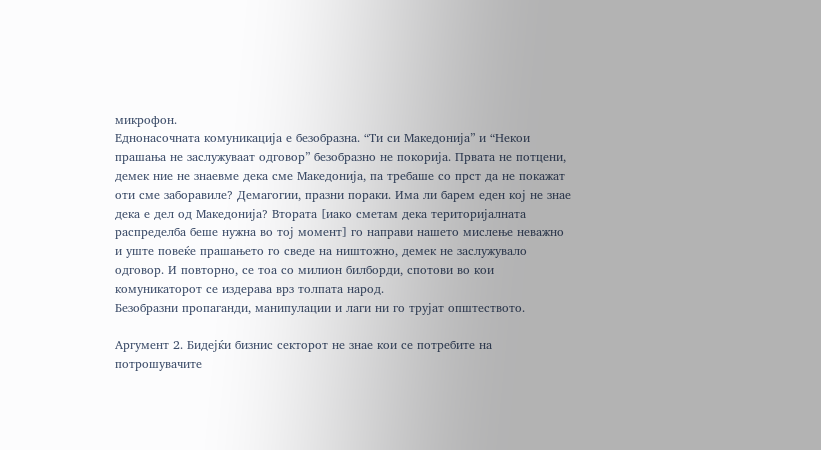микрофон.
Еднонасочната комуникација е безобразна. “Ти си Македонија” и “Некои прашања не заслужуваат одговор” безобразно не покорија. Првата не потцени, демек ние не знаевме дека сме Македонија, па требаше со прст да не покажат оти сме заборавиле? Демагогии, празни пораки. Има ли барем еден кој не знае дека е дел од Македонија? Втората [иако сметам дека територијалната распределба беше нужна во тој момент] го направи нашето мислење неважно и уште повеќе прашањето го сведе на ништожно, демек не заслужувало одговор. И повторно, се тоа со милион билборди, спотови во кои комуникаторот се издерава врз толпата народ.
Безобразни пропаганди, манипулации и лаги ни го трујат општеството.

Аргумент 2. Бидејќи бизнис секторот не знае кои се потребите на потрошувачите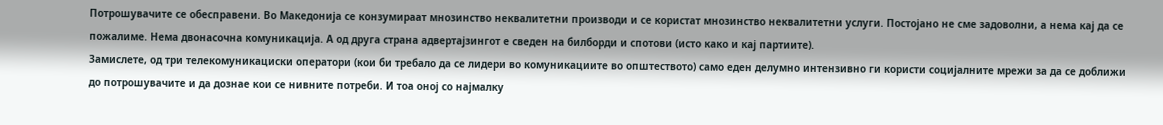Потрошувачите се обесправени. Во Македонија се конзумираат мнозинство неквалитетни производи и се користат мнозинство неквалитетни услуги. Постојано не сме задоволни, а нема кај да се пожалиме. Нема двонасочна комуникација. А од друга страна адвертајзингот е сведен на билборди и спотови (исто како и кај партиите).
Замислете, од три телекомуникациски оператори (кои би требало да се лидери во комуникациите во општеството) само еден делумно интензивно ги користи социјалните мрежи за да се доближи до потрошувачите и да дознае кои се нивните потреби. И тоа оној со најмалку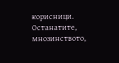корисници. Останатите, мнозинството,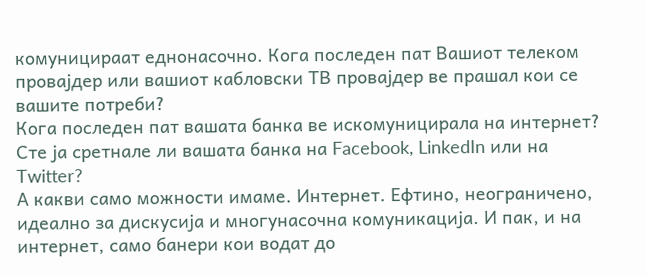комуницираат еднонасочно. Кога последен пат Вашиот телеком провајдер или вашиот кабловски ТВ провајдер ве прашал кои се вашите потреби?
Кога последен пат вашата банка ве искомуницирала на интернет? Сте ја сретнале ли вашата банка на Facebook, LinkedIn или на Twitter?
А какви само можности имаме. Интернет. Ефтино, неограничено, идеално за дискусија и многунасочна комуникација. И пак, и на интернет, само банери кои водат до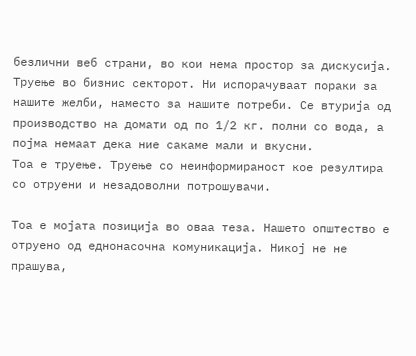безлични веб страни, во кои нема простор за дискусија.
Труење во бизнис секторот. Ни испорачуваат пораки за нашите желби, наместо за нашите потреби. Се втурија од производство на домати од по 1/2 кг. полни со вода, а појма немаат дека ние сакаме мали и вкусни.
Тоа е труење. Труење со неинформираност кое резултира со отруени и незадоволни потрошувачи.

Тоа е мојата позиција во оваа теза. Нашето општество е отруено од еднонасочна комуникација. Никој не не прашува,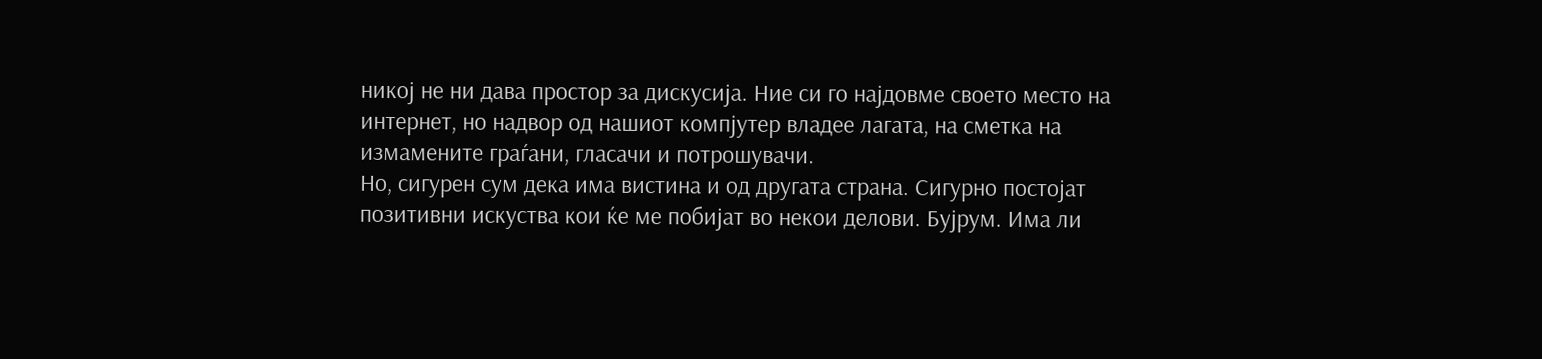никој не ни дава простор за дискусија. Ние си го најдовме своето место на интернет, но надвор од нашиот компјутер владее лагата, на сметка на измамените граѓани, гласачи и потрошувачи.
Но, сигурен сум дека има вистина и од другата страна. Сигурно постојат позитивни искуства кои ќе ме побијат во некои делови. Бујрум. Има ли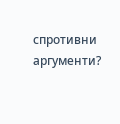спротивни аргументи?